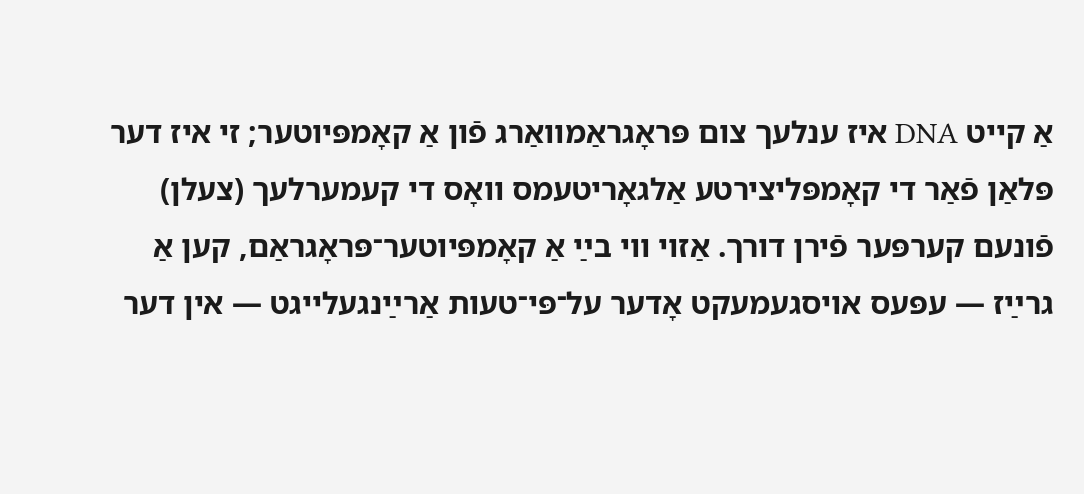אַ קייט DNA איז ענלעך צום פּראָגראַמוואַרג פֿון אַ קאָמפּיוטער; זי איז דער פּלאַן פֿאַר די קאָמפּליצירטע אַלגאָריטעמס וואָס די קעמערלעך (צעלן) פֿונעם קערפּער פֿירן דורך. אַזוי ווי בײַ אַ קאָמפּיוטער־פּראָגראַם, קען אַ גרײַז — עפּעס אויסגעמעקט אָדער על־פּי־טעות אַרײַנגעלייגט — אין דער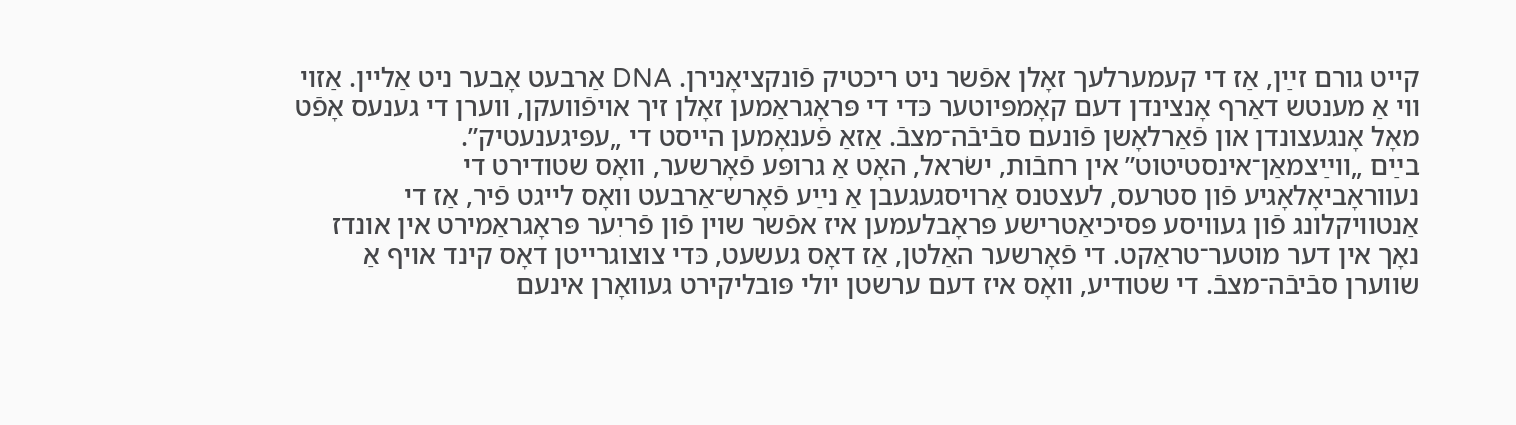קייט גורם זײַן, אַז די קעמערלעך זאָלן אפֿשר ניט ריכטיק פֿונקציאָנירן. DNA אַרבעט אָבער ניט אַליין. אַזוי ווי אַ מענטש דאַרף אָנצינדן דעם קאָמפּיוטער כּדי די פּראָגראַמען זאָלן זיך אויפֿוועקן, ווערן די גענעס אָפֿט מאָל אָנגעצונדן און פֿאַרלאָשן פֿונעם סבֿיבֿה־מצבֿ. אַזאַ פֿענאָמען הייסט די „עפּיגענעטיק”.
בײַם „ווײַצמאַן־אינסטיטוט” אין רחבֿות, ישׂראל, האָט אַ גרופּע פֿאָרשער, וואָס שטודירט די נעווראָביאָלאָגיע פֿון סטרעס, לעצטנס אַרויסגעגעבן אַ נײַע פֿאָרש־אַרבעט וואָס לייגט פֿיר, אַז די אַנטוויקלונג פֿון געוויסע פּסיכיאַטרישע פּראָבלעמען איז אפֿשר שוין פֿון פֿריִער פּראָגראַמירט אין אונדז נאָך אין דער מוטער־טראַקט. די פֿאָרשער האַלטן, אַז דאָס געשעט, כּדי צוצוגרייטן דאָס קינד אויף אַ שווערן סבֿיבֿה־מצבֿ. די שטודיע, וואָס איז דעם ערשטן יולי פּובליקירט געוואָרן אינעם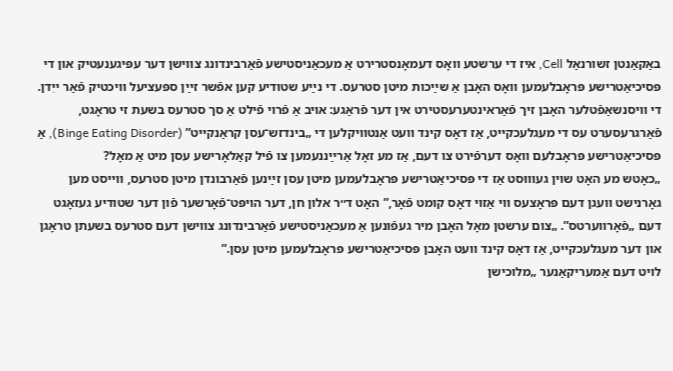באַקאַנטן זשורנאַל Cell, איז די ערשטע וואָס דעמאָנסטרירט אַ מעכאַניסטישע פֿאַרבינדונג צווישן דער עפּיגענעטיק און די פּסיכיאַטרישע פּראָבלעמען וואָס האָבן אַ שײַכות מיטן סטרעס. די נײַע שטודיע קען אפֿשר זײַן ספּעציעל וויכטיק פֿאַר ייִדן.
די וויסנשאַפֿטלער האָבן זיך פֿאַראינטערעסטירט אין דער פֿראַגע: אויב אַ פֿרוי פֿילט אַ סך סטרעס בשעת זי טראָגט, פֿאַרגרעסערט עס די מעגלעכקייט, אַז דאָס קינד וועט אַנטוויקלען די „בינדזש־עסן קראַנקייט” (Binge Eating Disorder), אַ פּסיכיאַטרישע פּראָבלעם וואָס דערפֿירט צו דעם, אַז מע זאָל אַרײַננעמען צו פֿיל קאַלאָרישע עסן מיט אַ מאָל?
„כאָטש מע האָט שוין געוווּסט אַז די פּסיכיאַטרישע פּראָבלעמען מיטן עסן זײַנען פֿאַרבונדן מיטן סטרעס, ווייסט מען גאָרנישט וועגן דעם פּראָצעס ווי אַזוי דאָס קומט פֿאָר,” האָט ד׳׳ר אלון חן, דער הויפּט־פֿאָרשער פֿון דער שטודיע געזאָגט דעם „פֿאָרווערטס”. „צום ערשטן מאָל האָבן מיר געפֿונען אַ מעכאַניסטישע פֿאַרבינדונג צווישן דעם סטרעס בשעתן טראָגן און דער מעגלעכקייט, אַז דאָס קינד וועט האָבן פּסיכיאַטרישע פּראָבלעמען מיטן עסן.”
לויט דעם אַמעריקאַנער „מלוכישן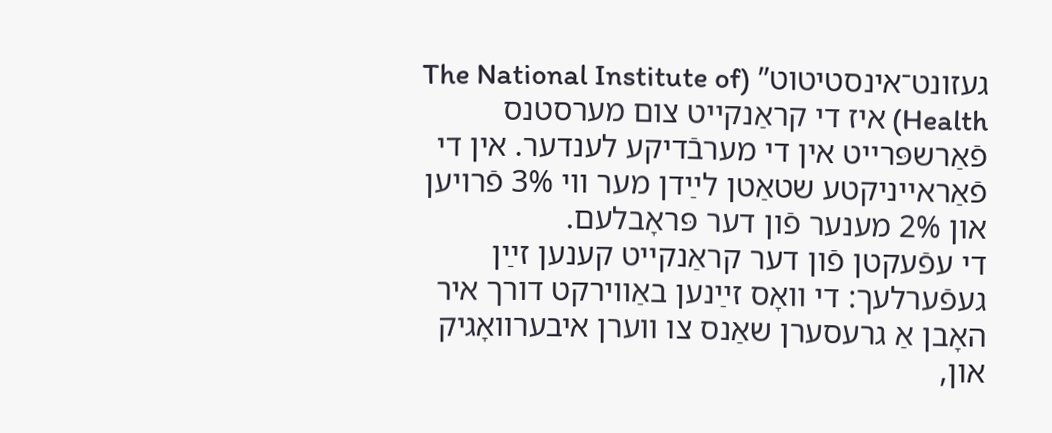געזונט־אינסטיטוט” (The National Institute of Health) איז די קראַנקייט צום מערסטנס פֿאַרשפּרייט אין די מערבֿדיקע לענדער. אין די פֿאַראײניקטע שטאַטן לײַדן מער ווי 3% פֿרויען און 2% מענער פֿון דער פּראָבלעם.
די עפֿעקטן פֿון דער קראַנקייט קענען זײַן געפֿערלעך: די וואָס זײַנען באַווירקט דורך איר האָבן אַ גרעסערן שאַנס צו ווערן איבערוואָגיק און,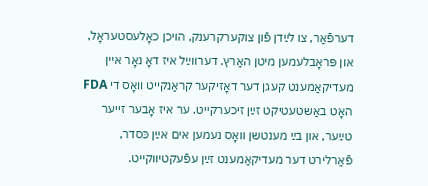דערפֿאַר, צו לײַדן פֿון צוקערקרענק, הויכן כאָלעסטעראָל, און פּראָבלעמען מיטן האַרץ. דערווײַל איז דאָ נאָר איין מעדיקאַמענט קעגן דער דאָזיקער קראַנקייט וואָס די FDA האָט באַשטעטיקט זײַן זיכערקײט. ער איז אָבער זייער טײַער, און בײַ מענטשן וואָס נעמען אים אײַן כּסדר, פֿאַרלירט דער מעדיקאַמענט זײַן עפֿעקטיווקייט.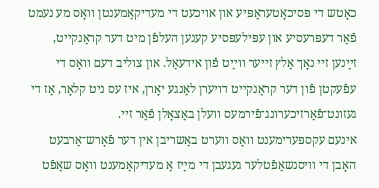כאָטש די פּסיכאָטעראַפּיע און אויכעט די מעדיקאַמענטן וואָס מע נעמט פֿאַר דעפּרעסיע און עפּילעפּסיע קענען העלפֿן מיט דער קראַנקייט, זײַנען זיי נאָך אַלץ זייער ווײַט פֿון אידעאַל. און צוליב דעם וואָס די עפֿעקטן פֿון דער קראַנקייט דויערן לאַנגע יאָרן, איז עס ניט קלאָר, אַז די געזונט־פֿאַרזיכערונג־פֿירמעס וועלן באַצאָלן פֿאַר זיי.
אינעם עקספּערימענט וואָס ווערט באַשריבן אין דער פֿאָרש־אַרבעט האָבן די וויסנשאַפֿטלער געגעבן די מײַז אַ מעדיקאַמענט וואָס שאַפֿט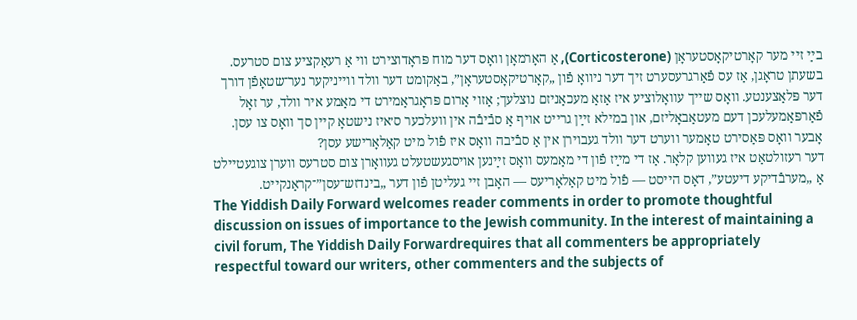בײַ זיי מער קאָרטיקאָסטעראָן (Corticosterone), אַ האָרמאָן וואָס דער מוח פּראָדוצירט ווי אַ רעאַקציע צום סטרעס. בשעתן טראָגן, אַז עס פֿאַרגרעסערט זיך דער ניוואָ פֿון „קאָרטיקאָסטעראָן”, באַקומט דער וולד ווייניקער נער־שטאָפֿן דורך דער פּלאַצענטע. וואָס שייך עוואָלוציע איז אַזאַ מעכאַניזם נוצלעך; אַזוי אַרום פּראָגראַמירט די מאַמע איר וולד, ער זאָל פֿאַרפּאַמעלעכן דעם מעטאַבאָליזם, און במילא זײַן גרייט אויף אַ סבֿיבֿה אין וועלכער ס׳איז נישטאָ קיין סך וואָס צו עסן. אָבער וואָס פּאַסירט טאָמער ווערט דער וולד געבוירן אין אַ סבֿיבה וואָס איז פֿול מיט קאַלאָרישע עסן?
דער רעזולטאַט איז געווען קלאָר. אַז די מײַז פֿון די מאַמעס וואָס זײַנען אויסגעשטעלט געוואָרן צום סטרעס ווערן צוגעטיילט אַ „מערבֿדיקע דיעטע”, דאָס הייסט — פֿול מיט קאַלאָריעס — האָבן זיי געליטן פֿון דער „בינדזש־עסן”־קראַנקייט.
The Yiddish Daily Forward welcomes reader comments in order to promote thoughtful discussion on issues of importance to the Jewish community. In the interest of maintaining a civil forum, The Yiddish Daily Forwardrequires that all commenters be appropriately respectful toward our writers, other commenters and the subjects of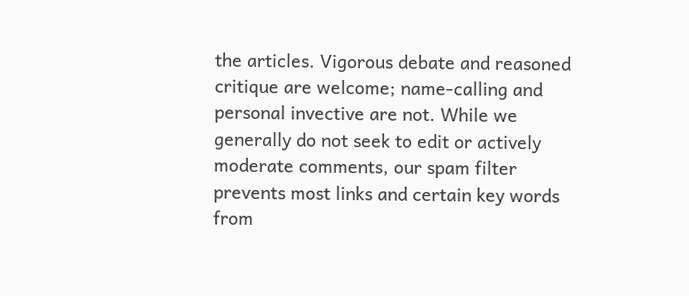the articles. Vigorous debate and reasoned critique are welcome; name-calling and personal invective are not. While we generally do not seek to edit or actively moderate comments, our spam filter prevents most links and certain key words from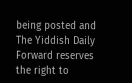being posted and The Yiddish Daily Forward reserves the right to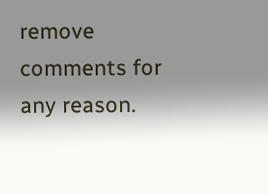remove comments for any reason.